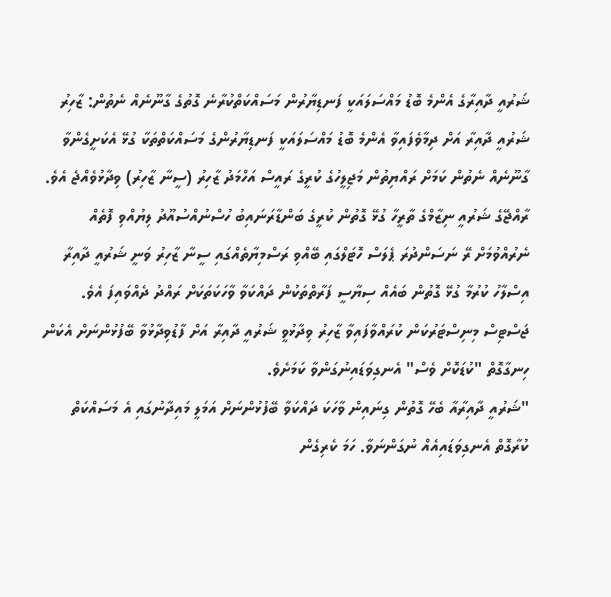ޝަރުއީ ދާއިރާގެ އެންމެ ބޮޑު މައްސަލައަކީ ފަނޑިޔާރުން މަސައްކަތްކުރާނެ ގޮތުގެ ގާނޫނެއް ނެތުން: ޒާހިރު
ޝަރުއީ ދާއިރާ އަށް ދިމާވެފައިވާ އެންމެ ބޮޑު މައްސަލައަކީ ފަނޑިޔާރުންގެ މަސައްކަތްތަކާ ގުޅޭ އެކަށީގެންވާ ގާނޫނެއް ނެތުން ކަމަށް ރައްޔިތުން މަޖިލީހުގެ ކުރީގެ ރައީސް އަހްމަދު ޒާހިރު (ސީނާ ޒާހިރު) ވިދާޅުވެއްޖެ އެވެ.
ރާއްޖޭގެ ޝަރުއީ ނިޒާމްގެ ތާރީހާ ގުޅޭ ގޮތުން ކުރީގެ ބަންޑާރަނައިބު ހުސްނުއްސުއޫދު ލިޔުއްވި ފޮތެއް ނެރުއްވުމަށް ރޭ ނަސަންދުރަ ޕެލަސް ހޮޓަލްގައި ބޭއްވި ރަސްމިޔާތެއްގައި ސީނާ ޒާހިރު ވަނީ ޝަރުއީ ދާއިރާ އިސްލާހު ކުރުމާ ގުޅޭ ގޮތުން ބައެއް ސިޔާސީ ފަރާތްތަކުން ދައްކަވާ ވާހަކަތަކަށް ރައްދު ދެއްވައިފަ އެވެ.
ޖަސްޓިސް މިނިސްޓަރުކަން ކުރައްވާފައިވާ ޒާހިރު ވިދާޅުވީ ޝަރުއީ ދާއިރާ އަށް ފާޑުވިދާޅުވާ ބޭފުޅުންނަށް އެކަން ހިނގާގޮތް "ކުޑަކޮށް ވެސް" އެނގިވަޑައިނުގަންވާ ކަމަށެވެ.
"ޝަރުއީ ދާއިރާއާ ބެހޭ ގޮތުން ގިނައިން ވާހަކަ ދައްކަވާ ބޭފުޅުންނަށް އަމަލީ މައިދާނުގައި އެ މަސައްކަތް ކުރާގޮތް އެނގިވަޑައިއެއް ނުގަންނަވާ. ހަމަ ކެރިގެން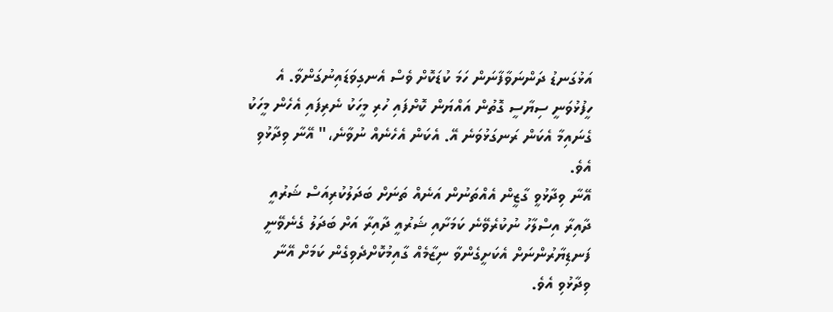އަޅުގަނޑު ދަންނަވާފާނަން ހަމަ ކުޑަކޮށް ވެސް އެނގިވަޑައިނުގަންވާ. އެ ހީފުޅުވަނީ ސިޔާސީ ގޮތުން އައްޔަން ކޮށްފައި ހުރި މީހަކު ނެރިފައި އެހެން މީހަކު ގެނައިމާ އެކަން ރަނގަޅުވަނެ އޭ. އެކަން އެހެނެއް ނުވާނެ،" އޭނާ ވިދާޅުވި އެވެ.
އޭނާ ވިދާޅުވީ ގާޒީން އެއްތަނުން އަނެއް ތަނަށް ބަދަލުކުރިއަސް ޝަރުއީ ދާއިރާ އިސްލާހު ނުކުރެވޭނެ ކަމަށާއި ޝަރުއީ ދާއިރާ އަށް ބަދަލު ގެނެވޭނީ ފަނޑިޔާރުންނަށް އެކަށީގެންވާ ނިޒާމެއް ގާއިމުކޮށްދެވިގެން ކަމަށް އޭނާ ވިދާޅުވި އެވެ.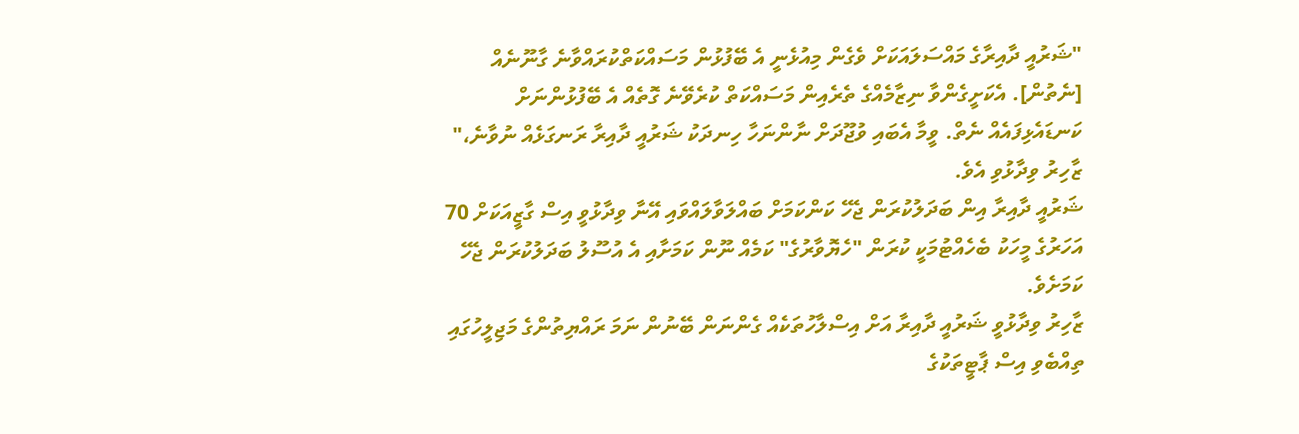"ޝަރުއީ ދާއިރާގެ މައްސަލައަކަށް ވެގެން މިއުޅެނީ އެ ބޭފުޅުން މަސައްކަތްކުރައްވާނެ ގާނޫނެއް [ނެތުން]. އެކަށީގެންވާ ނިޒާމެއްގެ ތެރެއިން މަސައްކަތް ކުރެވޭނެ ގޮތެއް އެ ބޭފުޅުންނަށް ކަނޑައެޅިފައެއް ނެތް. ވީމާ އެބައި ވުޖޫދަށް ނާންނަހާ ހިނދަކު ޝަރުއީ ދާއިރާ ރަނގަޅެއް ނުވާނެ،" ޒާހިރު ވިދާޅުވި އެވެ.
ޝަރުއީ ދާއިރާ އިން ބަދަލުކުރަން ޖެހޭ ކަންކަމަށް ބައްލަވާލައްވައި އޭނާ ވިދާޅުވީ އިސް ގާޒީއަކަށް 70 އަހަރުގެ މީހަކު ބެހެއްޓުމަކީ ކުރަން "ހެޔޮވާރުގެ" ކަމެއް ނޫން ކަމަށާއި އެ އުސޫލު ބަދަލުކުރަން ޖެހޭ ކަމަށެވެ.
ޒާހިރު ވިދާޅުވީ ޝަރުއީ ދާއިރާ އަށް އިސްލާހުތަކެއް ގެންނަން ބޭނުން ނަމަ ރައްޔިތުންގެ މަޖިލީހުގައި ތިއްބެވި އިސް ޕާޓީތަކުގެ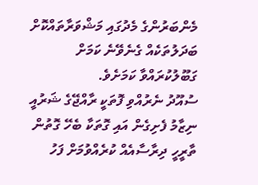މެންބަރުންގެ މެދުގައި މަޝްވަރާތައްކޮށް ބަދަލުތަކެއް ގެނެވޭނެ ކަމަށް ގަބޫލުކުރައްވާ ކަމަށެވެ.
ސުއޫދު ނެރުއްވި ފޮތަކީ ރާއްޖޭގެ ޝަރުއީ ނިޒާމު ފެށިގެން އައި ގޮތަކާ ބެހޭ ގޮތުން ތާރީހީ ދިރާސާއެއް ކުރެއްވުމަށް ފަހު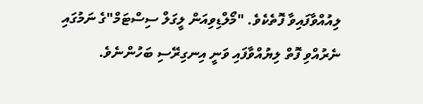ލިއުއްވާފައިވާ ފޮތެކެވެ. "މޯލްޑިވިއަން ލީގަލް ސިސްޓަމް"ގެ ނަމުގައި ނެރުއްވި ފޮތް ލިޔުއްވާފައި ވަނީ އިނގިރޭސި ބަހުންނެވެ.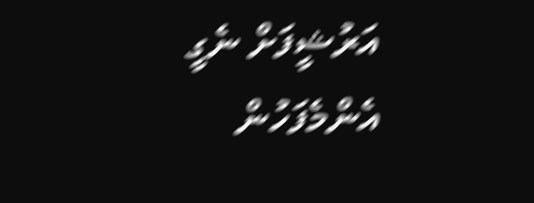އަރުޝީފަށް ނެގީ
އެންމެފަހުން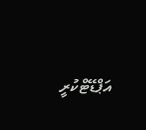އަޕްޑޭޓްކުރީ